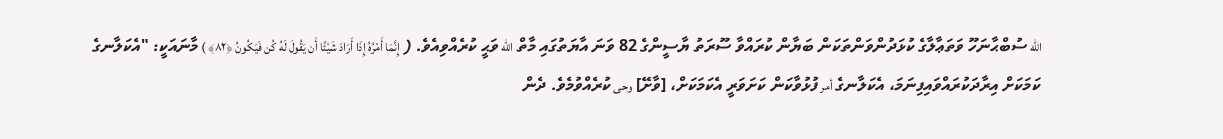الله ސުބްޙާނަހޫ ވަތަޢާލާގެ ކުޅަދުންވަންތަކަން ބަޔާން ކުރައްވާ ސޫރަތު ޔާސީންގެ 82 ވަނަ އާޔަތުގައި މާތް الله ވަޙީ ކުރެއްވިއެވެ. ( إِنَّمَا أَمْرُهُ إِذَا أَرَادَ شَيْئًا أَن يَقُولَ لَهُ كُن فَيَكُونُ ﴿٨٢﴾ ) މާނައަކީ: "އެކަލާނގެ ކަމަކަށް އިރާދަކުރައްވައިފިނަމަ، އެކަލާނގެ أمر ފުޅުވާކަން ކަށަވަރީ އެކަމަކަށް، [ވާށޭ] وحى ކުރެއްވުމެވެ. ދެން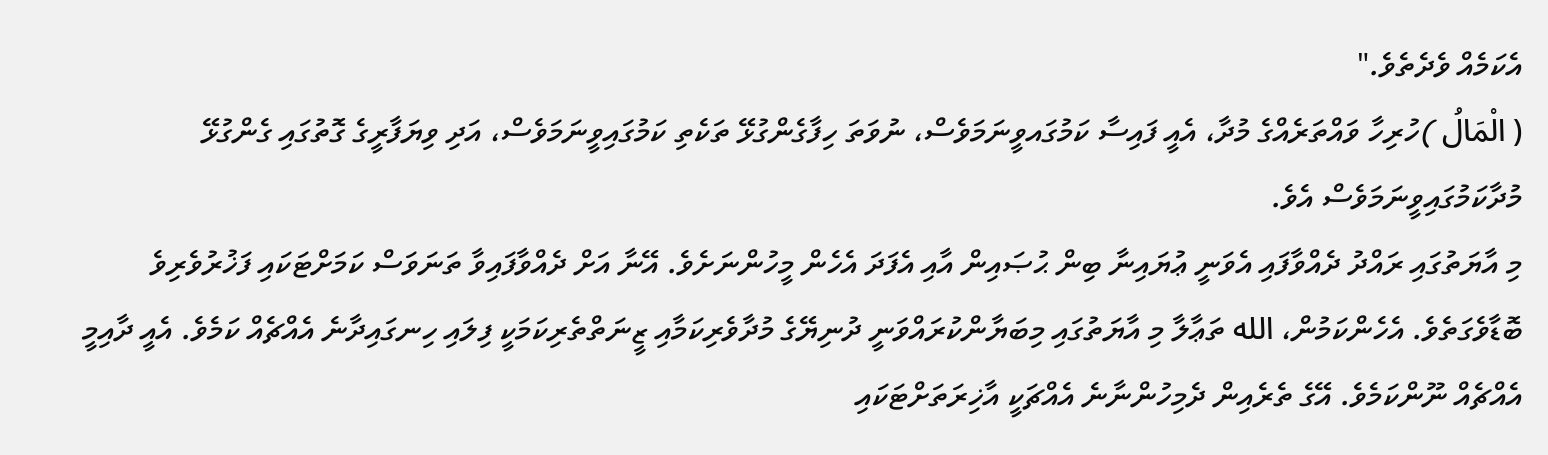އެކަމެއް ވެދެތެވެ."
( الْمَالُ )ހުރިހާ ވައްތަރެއްގެ މުދާ، އެއީ ފައިސާ ކަމުގައވީނަމަވެސް، ނުވަތަ ހިފާގެންގުޅޭ ތަކެތި ކަމުގައިވީނަމަވެސް، އަދި ވިޔަފާރީގެ ގޮތުގައި ގެންގުޅޭ މުދާކަމުގައިވީނަމަވެސް އެވެ.
މި އާޔަތުގައި ރައްދު ދެއްވާފައި އެވަނީ ޢުޔައިނާ ބިން ޙުޞައިން އާއި އެފަދަ އެހެން މީހުންނަށެވެ. އޭނާ އަށް ދެއްވާފައިވާ ތަނަވަސް ކަމަށްޓަކައި ފަޚުރުވެރިވެ ބޮޑާވެގަތެވެ. އެހެންކަމުން، الله ތަޢާލާ މި އާޔަތުގައި މިބަޔާންކުރައްވަނީ ދުނިޔޭގެ މުދާވެރިކަމާއި ޒީނަތްތެރިކަމަކީ ފިލައި ހިނގައިދާނެ އެއްޗެއް ކަމެވެ. އެއީ ދާއިމީ އެއްޗެއް ނޫންކަމެވެ. އޭގެ ތެރެއިން ދެމިހުންނާނެ އެއްޗަކީ އާޚިރަތަށްޓަކައި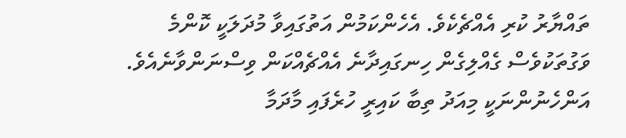ތައްޔާރު ކުރި އެއްޗެކެވެ. އެހެންކަމުން އަތުގައިވާ މުދަލަކީ ކޮންމެ ވަގުތަކުވެސް ގެއްލިގެން ހިނގައިދާނެ އެއްޗެއްކަން ވިސްނަންވާނެއެވެ. އަންހެނުންނަކީ މިއަދު ތިބާ ކައިރީ ހުރެފައި މާދަމާ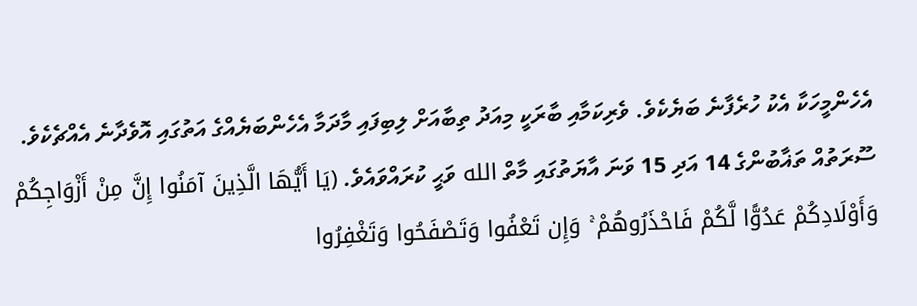އެހެންމީހަކާ އެކު ހުރެފާނެ ބަޔެކެވެ. ވެރިކަމާއި ބާރަކީ މިއަދު ތިބާއަށް ލިބިފައި މާދަމާ އެހެންބަޔެއްގެ އަތުގައި އޮވެދާނެ އެއްޗެކެވެ.
ސޫރަތުއް ތަޣާބުންގެ 14 އަދި 15 ވަނަ އާޔަތުގައި މާތް الله ވަޙީ ކުރައްވައެވެ. (يَا أَيُّهَا الَّذِينَ آمَنُوا إِنَّ مِنْ أَزْوَاجِكُمْ وَأَوْلَادِكُمْ عَدُوًّا لَّكُمْ فَاحْذَرُوهُمْ ۚ وَإِن تَعْفُوا وَتَصْفَحُوا وَتَغْفِرُوا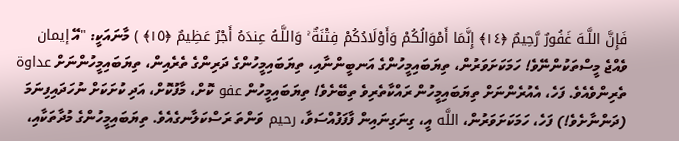فَإِنَّ اللَّـهَ غَفُورٌ رَّحِيمٌ ﴿١٤﴾ إِنَّمَا أَمْوَالُكُمْ وَأَوْلَادُكُمْ فِتْنَةٌ ۚ وَاللَّـهُ عِندَهُ أَجْرٌ عَظِيمٌ ﴿١٥﴾ ) މާނައަކީ: "އޭ إيمان ވެއްޖެ މީސްތަކުންނޭވެ! ހަމަކަށަވަރުން، ތިޔަބައިމީހުންގެ އަނބީންނާއި، ތިޔަބައިމީހުންގެ ދަރިންގެ ތެރެއިން، ތިޔަބައިމީހުންނަށް عداوة ތެރިންވެއެވެ. ފަހެ، އެއުރެންނަށް ތިޔަބައިމީހުން ރައްކާތެރިވެ ތިބޭށެވެ! ތިޔަބައިމީހުން عفو ކޮށް، މާފުކޮށް، އަދި ކުށަކަށް ނުހަދައިފިނަމަ (ދަންނާށެވެ!) ފަހެ، ހަމަކަށަވަރުން، اللَّه އީ، ގިނަގިނައިން ފާފަފުއްސަވާ، رحيم ވަންތަ ރަސްކަލާނގެއެވެ. ތިޔަބައިމީހުންގެ މުދާތަކާއި،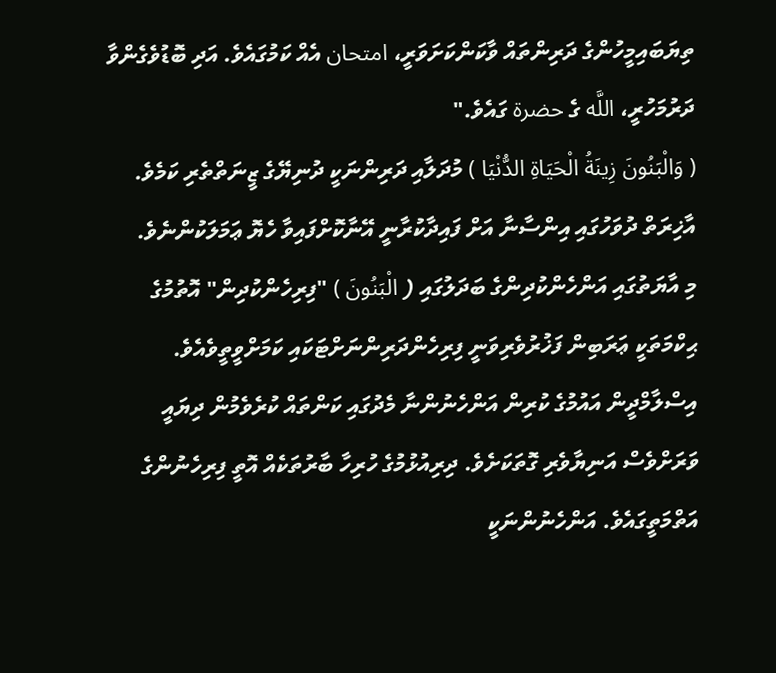ތިޔަބައިމީހުންގެ ދަރިންތައް ވާކަންކަށަވަރީ، امتحان އެއް ކަމުގައެވެ. އަދި ބޮޑުވެގެންވާ ދަރުމަހުރީ، اللَّه ގެ حضرة ގައެވެ."
( وَالْبَنُونَ زِينَةُ الْحَيَاةِ الدُّنْيَا ) މުދަލާއި ދަރިންނަކީ ދުނިޔޭގެ ޒީނަތްތެރި ކަމެވެ. އާޚިރަތް ދުވަހުގައި އިންސާނާ އަށް ފައިދާކުރާނީ އޭނާކޮށްފައިވާ ހެޔޮ ޢަމަލަކުންނެވެ.
މި އާޔަތުގައި އަންހެންކުދިންގެ ބަދަލުގައި ( الْبَنُونَ ) "ފިރިހެންކުދިން" އޮތުމުގެ ޙިކްމަތަކީ ޢަރަބިން ފަޚުރުވެރިވަނީ ފިރިހެންދަރިންނަށްޓަކައި ކަމަށްވީތީވެއެވެ. އިސްލާމްދީން އައުމުގެ ކުރިން އަންހެނުންނާ މެދުގައި ކަންތައް ކުރެވެމުން ދިޔައީ ވަރަށްވެސް އަނިޔާވެރި ގޮތަކަށެވެ. ދިރިއުޅުމުގެ ހުރިހާ ބާރުތަކެއް އޮތީ ފިރިހެނުންގެ އަތްމަތީގައެވެ. އަންހެނުންނަކީ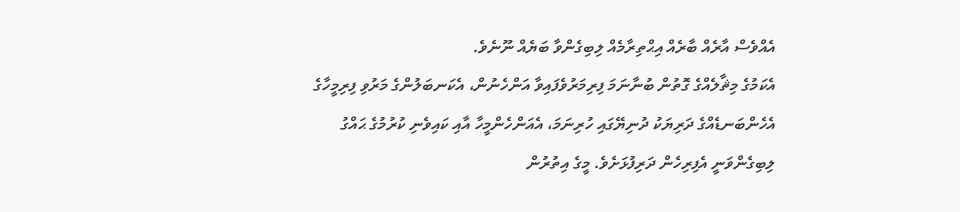އެއްވެސް އާރެއް ބާރެއް އިޙްތިރާމެއް ލިބިގެންވާ ބަޔެއް ނޫނެވެ.
އެކަމުގެ މިޘާލެއްގެ ގޮތުން ބުނާނަމަ ފިރިމަރުވެފައިވާ އަންހެނުން، އެކަނބަލުންގެ މަރުވި ފިރިމީހާގެ އެހެންބަނޑެއްގެ ދަރިޔަކު ދުނިޔޭގައި ހުރިނަމަ، އެއަންހެންމީހާ އާއި ކައިވެނި ކުރުމުގެ ޙައްގު ލިބިގެންވަނީ އެފިރިހެން ދަރިފުޅަށެވެ. މީގެ އިތުރުން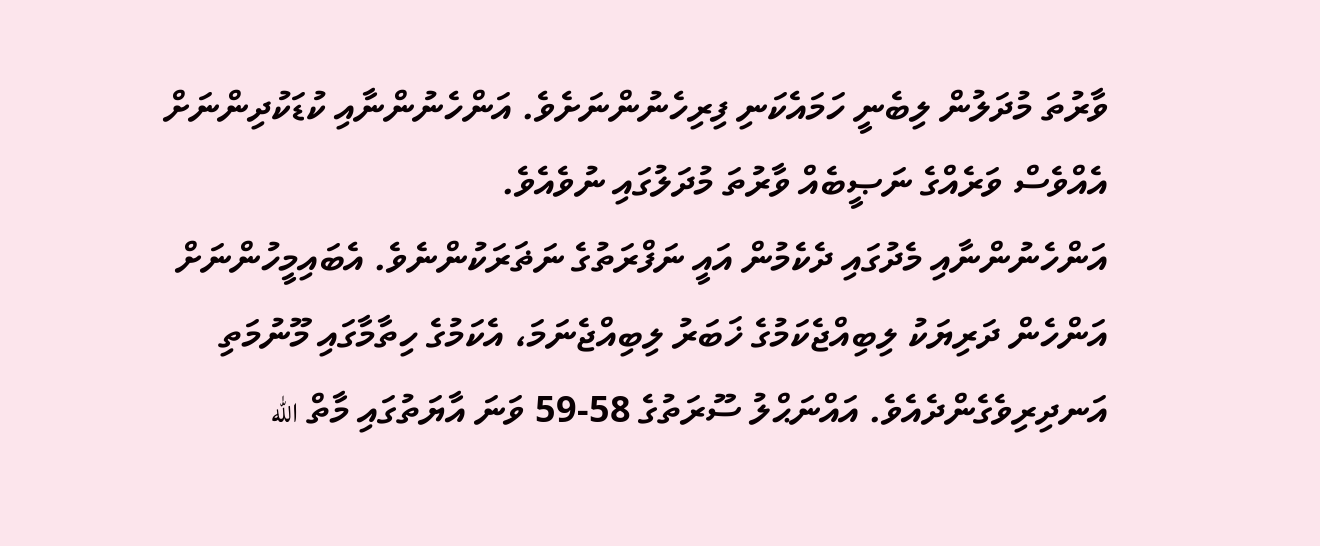ވާރުތަ މުދަލުން ލިބެނީ ހަމައެކަނި ފިރިހެނުންނަށެވެ. އަންހެނުންނާއި ކުޑަކުދިންނަށް އެއްވެސް ވަރެއްގެ ނަޞީބެއް ވާރުތަ މުދަލުގައި ނުވެއެވެ.
އަންހެނުންނާއި މެދުގައި ދެކެމުން އައީ ނަފްރަތުގެ ނަޡަރަކުންނެވެ. އެބައިމީހުންނަށް އަންހެން ދަރިޔަކު ލިބިއްޖެކަމުގެ ޚަބަރު ލިބިއްޖެނަމަ، އެކަމުގެ ހިތާމާގައި މޫނުމަތި އަނދިރިވެގެންދެއެވެ. އައްނަޙްލު ސޫރަތުގެ 58-59 ވަނަ އާޔަތުގައި މާތް الله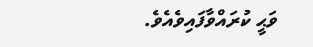ވަޙީ ކުރައްވާފައިވެއެވެ.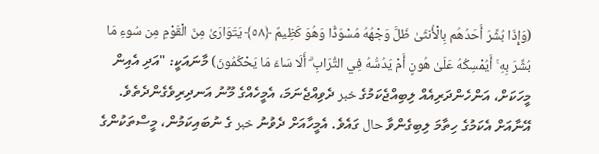(وَإِذَا بُشِّرَ أَحَدُهُم بِالْأُنثَىٰ ظَلَّ وَجْهُهُ مُسْوَدًّا وَهُوَ كَظِيمٌ ﴿٥٨﴾ يَتَوَارَىٰ مِنَ الْقَوْمِ مِن سُوءِ مَا بُشِّرَ بِهِ ۚ أَيُمْسِكُهُ عَلَىٰ هُونٍ أَمْ يَدُسُّهُ فِي التُّرَابِ ۗ أَلَا سَاءَ مَا يَحْكُمُونَ) މާނައަކީ: "އަދި އެއިން މީހަކަށް، އަންހެންދަރިއެއް ލިބިއްޖެކަމުގެ خبر ދެވިއްޖެނަމަ، އެމީހެއްގެ މޫނު އަނދިރިވެގެންދެތެވެ. އޭނާއަށް އެކަމުގެ ހިތާމަ ލިބިގެންވާ حال ގައެވެ. އެމީހާއަށް ދެވުނު خبر ގެ ނުބައިކަމުން، މީސްތަކުންގެ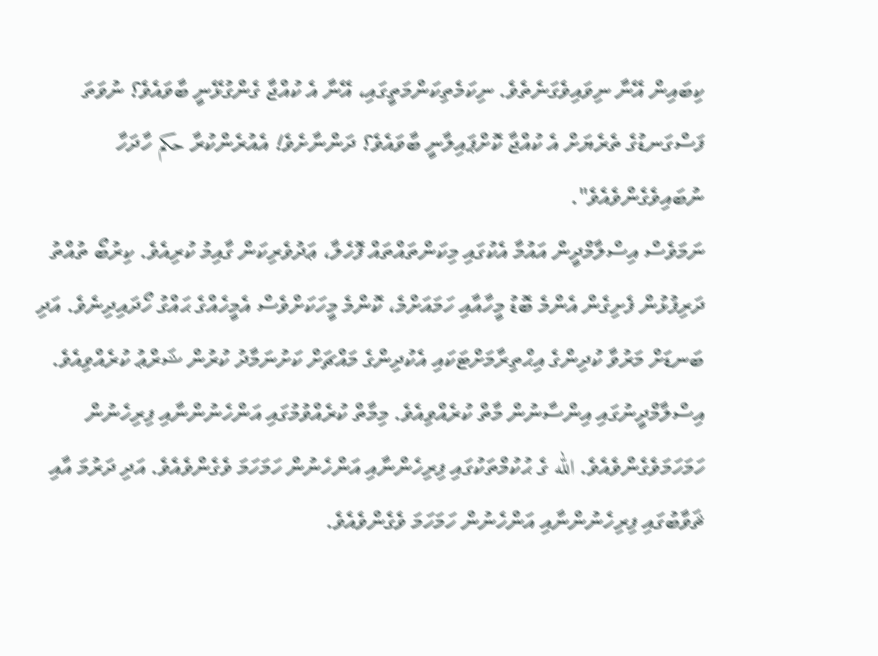ކިބައިން އޭނާ ނިވައިވެގަނެތެވެ. ނިކަމެތިކަންމަތީގައި، އޭނާ އެ ކުއްޖާ ގެންގުޅޭނީ ބާވައެވެ؟ ނުވަތަ ފަސްގަނޑުގެ ތެރެޔަށް އެ ކުއްޖާ ކޮށްޕައިލާނީ ބާވައެވެ؟ ދަންނާށެވެ! އެއުރެންކުރާ حكم ހާދަހާ ނުބައިވެގެންވެއެވެ".
ނަމަވެސް އިސްލާމްދީން އައުމާ އެކުގައި މިކަންތައްތައް ފޮހެލާ، ޢަދުވެރިކަން ގާއިމު ކުރިއެވެ. ކިރުބޯ ތުއްތު ދަރިފުޅުން ފެށިގެން އެންމެ ބޮޑު މީހާއާއި ހަމައަށްމެ، ކޮންމެ މީހަކަށްވެސް އެމީހެއްގެ ޙައްގު ހޯދައިދިނެވެ. އަދި ބަނޑަށް މަރުވާ ކުދިންގެ އިޙްތިރާމަށްޓަކައި އެކުދިންގެ މައްޗަށް ކަށުނަމާދު ކުރުން ޝަރްޢު ކުރެއްވިއެވެ.
އިސްލާމްދީނުގައި އިންސާނުން މާތް ކުރެއްވިއެވެ. މިމާތް ކުރެއްވުމުގައި އަންހެނުންނާއި ފިރިހެނުން ހަމަހަމަވެގެންވެއެވެ. الله ގެ ޙުކުމްތަކުގައި ފިރިހެންނާއި އަންހެނުން ހަމަހަމަ ވެގެންވެއެވެ. އަދި ދަރުމަ އާއި ޘަވާބުގައި ފިރިހެނުންނާއި އަންހެނުން ހަމަހަމަ ވެގެންވެއެވެ.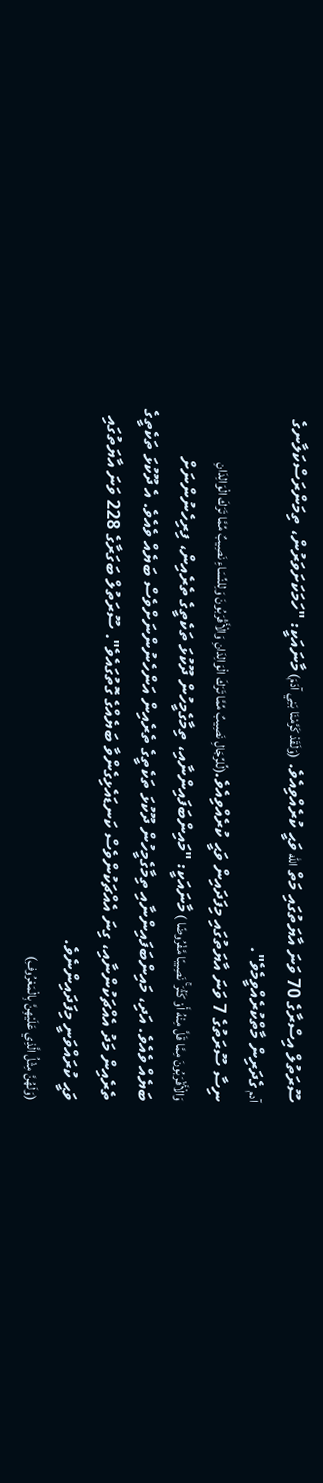ސޫރަތުލް އިސްރާގެ 70 ވަނަ އާޔަތުގައި މަތް الله ވަޙީ ކުރެއްވިއެވެ. (وَلَقَدْ كَرَّمْنَا بَنِي آدَمَ) މާނައަކީ: "ހަމަކަށަވަރުން، ތިމަންރަސްކަލާނގެ آدم ގެދަރިން މާތްކުރެއްވީމެވެ".
ނިސާ ސޫރަތުގެ 7 ވަނަ އާޔަތުގައި މިފަދައިން ވަޙީ ކުރެއްވިއެވެ.(لِّلرِّجَالِ نَصِيبٌ مِّمَّا تَرَكَ الْوَالِدَانِ وَالْأَقْرَبُونَ وَلِلنِّسَاءِ نَصِيبٌ مِّمَّا تَرَكَ الْوَالِدَانِ وَالْأَقْرَبُونَ مِمَّا قَلَّ مِنْهُ أَوْ كَثُرَ ۚ نَصِيبًا مَّفْرُوضًا ) މާނައަކީ: "މައިންބަފައިންނާއި، ތިމާގެމީހުން ދޫކުޅަ ތަކެތީގެ ތެރެއިން، ފިރިހެނުންނަށް ބަޔެއް ވެއެވެ. އަދި، މައިންބަފައިންނާއި ތިމާގެމީހުން ދޫކުޅަ ތަކެތީގެ ތެރެއިން އަންހެނުންނަށްވެސް ބަޔެއް ވެއެވެ. އެ ދޫކުޅަ ތަކެތީގެ ތެރެއިން މަދު އެއްޗަކުންނާއި، ގިނަ އެއްޗަކުންވެސް ކަނޑައެޅިގެންވާ ބަޔެއްގެ ގޮތުގައެވެ". ސޫރަތުލް ބަގަރާގެ 228 ވަނަ އާޔަތުގައި ވަޙީ ކުރައްވަނީ މިފަދައިންނެވެ.
(وَلَهُنَّ مِثْلُ الَّذِي عَلَيْهِنَّ بِالْمَعْرُوفِ)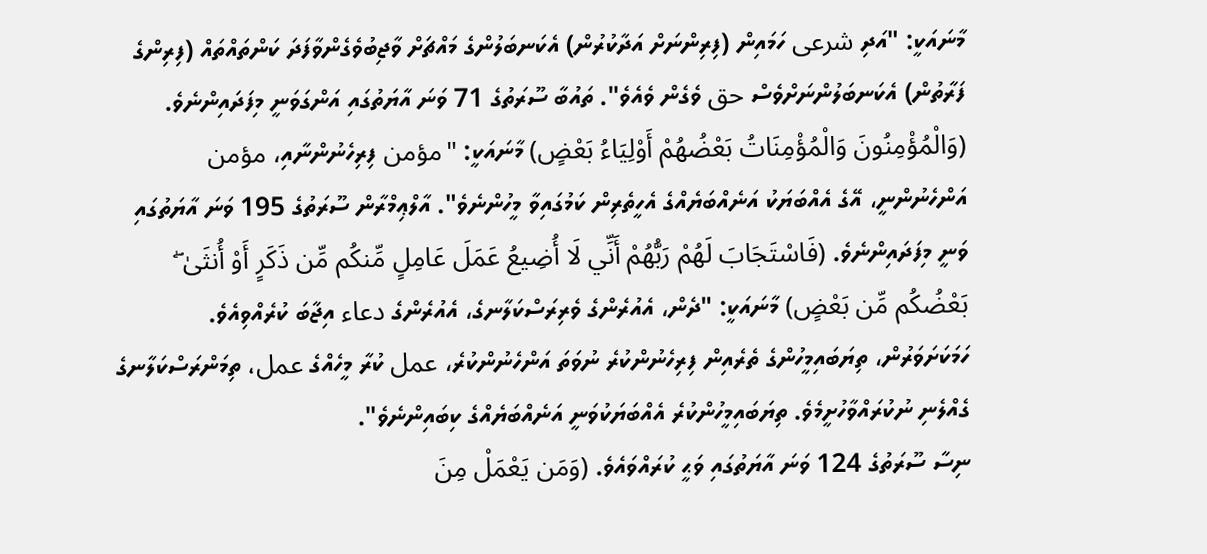މާނައަކީ: "އަދި شرعى ހަމައިން (ފިރިންނަށް އަދާކުރުން) އެކަނބަލުންގެ މައްޗަށް ވާޖިބުވެގެންވާފަދަ ކަންތައްތައް (ފިރިންގެ ފަރާތުން) އެކަނބަލުންނަށްވެސް حق ވެގެން ވެއެވެ". ތައުބާ ސޫރަތުގެ 71 ވަނަ އާޔަތުގައި އަންގަވަނީ މިފަދައިންނެވެ.
(وَالْمُؤْمِنُونَ وَالْمُؤْمِنَاتُ بَعْضُهُمْ أَوْلِيَاءُ بَعْضٍ) މާނައަކީ: "مؤمن ފިރިހެނުންނާއި، مؤمن އަންހެނުންނީ، އޭގެ އެއްބަޔަކު އަނެއްބަޔެއްގެ އެހީތެރިން ކަމުގައިވާ މީހުންނެވެ". އާލްޢިމްރާން ސޫރަތުގެ 195 ވަނަ އާޔަތުގައި ވަނީ މިފަދައިންނެވެ. (فَاسْتَجَابَ لَهُمْ رَبُّهُمْ أَنِّي لَا أُضِيعُ عَمَلَ عَامِلٍ مِّنكُم مِّن ذَكَرٍ أَوْ أُنثَىٰ ۖ بَعْضُكُم مِّن بَعْضٍ) މާނައަކީ: "ދެން، އެއުރެންގެ ވެރިރަސްކަލާނގެ، އެއުރެންގެ دعاء އިޖާބަ ކުރެއްވިއެވެ. ހަމަކަށަވަރުން، ތިޔަބައިމީހުންގެ ތެރެއިން ފިރިހެނުންކުރެ ނުވަތަ އަންހެނުންކުރެ، عمل ކުރާ މީހެއްގެ عمل، ތިމަންރަސްކަލާނގެ ގެއްލެނި ނުކުރައްވާހުށީމެވެ. ތިޔަބައިމީހުންކުރެ އެއްބަޔަކުވަނީ އަނެއްބަޔެއްގެ ކިބައިންނެވެ".
ނިސާ ސޫރަތުގެ 124 ވަނަ އާޔަތުގައި ވަޙީ ކުރައްވައެވެ. (وَمَن يَعْمَلْ مِنَ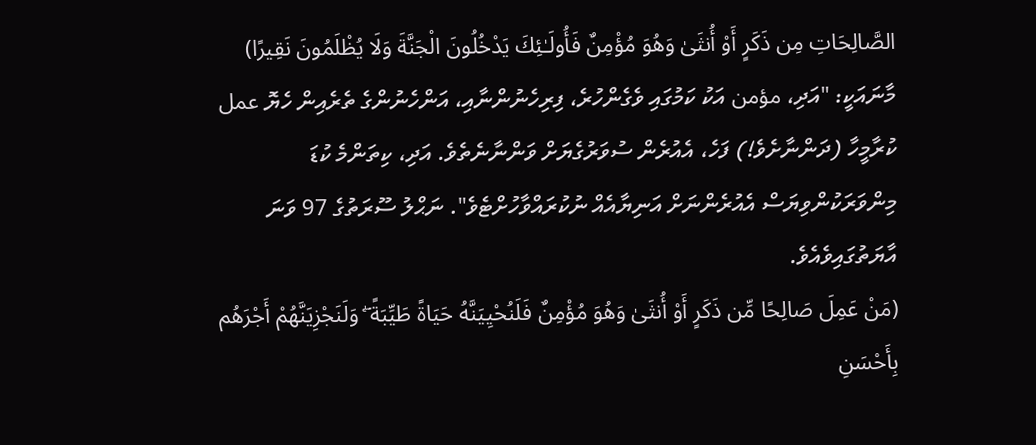الصَّالِحَاتِ مِن ذَكَرٍ أَوْ أُنثَىٰ وَهُوَ مُؤْمِنٌ فَأُولَـٰئِكَ يَدْخُلُونَ الْجَنَّةَ وَلَا يُظْلَمُونَ نَقِيرًا) މާނައަކީ: "އަދި، مؤمن އަކު ކަމުގައި ވެގެންހުރެ، ފިރިހެނުންނާއި، އަންހެނުންގެ ތެރެއިން ހެޔޮ عمل ކުރާމީހާ (ދަންނާށެވެ!) ފަހެ، އެއުރެން ސުވަރުގެޔަށް ވަންނާނެތެވެ. އަދި، ކިތަންމެ ކުޑަ މިންވަރަކުންވިޔަސް އެއުރެންނަށް އަނިޔާއެއް ނުކުރައްވާހުށްޓެވެ". ނަޙްލު ސޫރަތުގެ 97 ވަނަ އާޔަތުގައިވެއެވެ.
(مَنْ عَمِلَ صَالِحًا مِّن ذَكَرٍ أَوْ أُنثَىٰ وَهُوَ مُؤْمِنٌ فَلَنُحْيِيَنَّهُ حَيَاةً طَيِّبَةً ۖ وَلَنَجْزِيَنَّهُمْ أَجْرَهُم بِأَحْسَنِ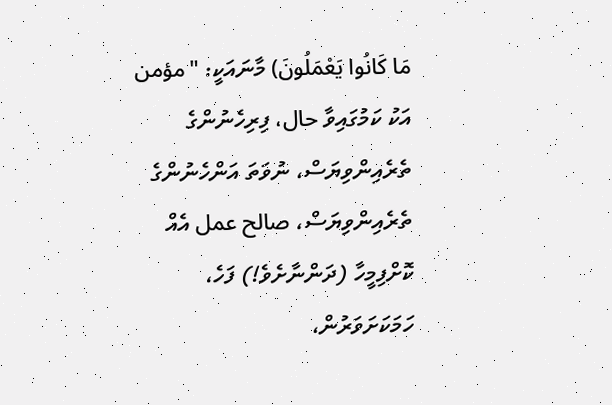مَا كَانُوا يَعْمَلُونَ) މާނައަކީ: "مؤمن އަކު ކަމުގައިވާ حال، ފިރިހެނުންގެ ތެރެއިންވިޔަސް، ނުވަތަ އަންހެނުންގެ ތެރެއިންވިޔަސް، صالح عمل އެއް ކޮށްފިމީހާ (ދަންނާށެވެ!) ފަހެ، ހަމަކަށަވަރުން،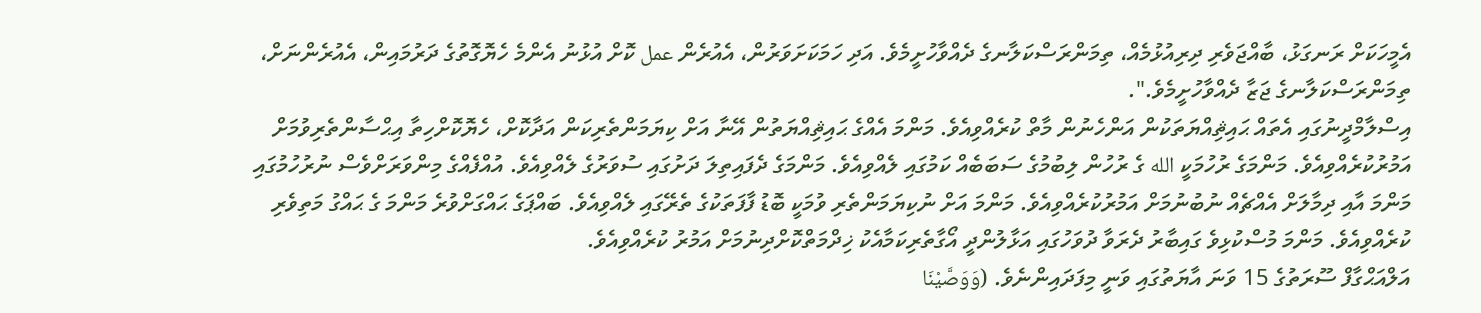އެމީހަކަށް ރަނގަޅު، ބާއްޖަވެރި ދިރިއުޅުމެއް، ތިމަންރަސްކަލާނގެ ދެއްވާހުށީމެވެ. އަދި ހަމަކަށަވަރުން، އެއުރެން عمل ކޮށް އުޅުނު އެންމެ ހެޔޮގޮތުގެ ދަރުމައިން، އެއުރެންނަށް، ތިމަންރަސްކަލާނގެ ޖަޒާ ދެއްވާހުށީމެވެ.".
އިސްލާމްދީނުގައި އެތައް ޙައިޘިއްޔަތަކުން އަންހެނުން މާތް ކުރެއްވިއެވެ. މަންމަ އެއްގެ ޙައިޘިއްޔަތުން އޭނާ އަށް ކިޔަމަންތެރިކަން އަދާކޮށް، ހެޔޮކޮށްހިތާ އިޙްސާންތެރިވުމަށް އަމުރުކުރެއްވިއެވެ. މަންމަގެ ރުހުމަކީ الله ގެ ރުހުން ލިބުމުގެ ސަބަބެއް ކަމުގައި ލެއްވިއެވެ. މަންމަގެ ދެފައިތިލަ ދަށުގައި ސުވަރުގެ ލެއްވިއެވެ. އުއްފެއްގެ މިންވަރަށްވެސް ނުރުހުމުގައި މަންމަ އާއި ދިމާލަށް އެއްޗެއް ނުބުނުމަށް އަމުރުކުރެއްވިއެވެ. މަންމަ އަށް ނުކިޔަމަންތެރި ވުމަކީ ބޮޑު ފާފަތަކުގެ ތެރޭގައި ލެއްވިއެވެ. ބައްޕަގެ ޙައްގަށްވުރެ މަންމަ ގެ ޙައްގު މަތިވެރި ކުރެއްވިއެވެ. މަންމަ މުސްކުޅިވެ ގައިބާރު ދެރަވާ ދުވަހުގައި އަޅާލުންދީ އޯގާތެރިކަމާއެކު ޚިދްމަތްކޮށްދިނުމަށް އަމުރު ކުރެއްވިއެވެ.
އަލްއަޙްގާފް ސޫރަތުގެ 15 ވަނަ އާޔަތުގައި ވަނީ މިފަދައިންނެވެ. (وَوَصَّيْنَا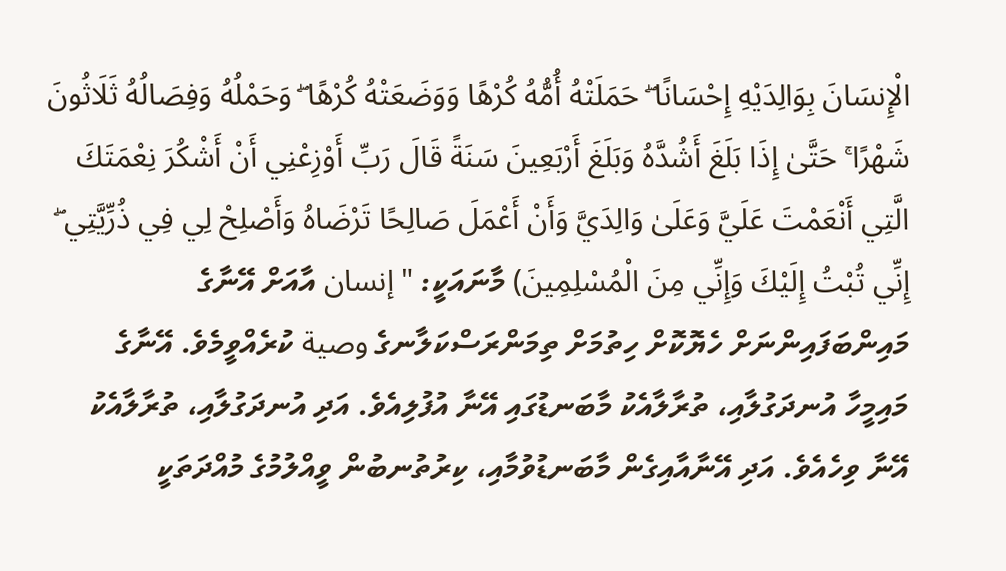الْإِنسَانَ بِوَالِدَيْهِ إِحْسَانًا ۖ حَمَلَتْهُ أُمُّهُ كُرْهًا وَوَضَعَتْهُ كُرْهًا ۖ وَحَمْلُهُ وَفِصَالُهُ ثَلَاثُونَ شَهْرًا ۚ حَتَّىٰ إِذَا بَلَغَ أَشُدَّهُ وَبَلَغَ أَرْبَعِينَ سَنَةً قَالَ رَبِّ أَوْزِعْنِي أَنْ أَشْكُرَ نِعْمَتَكَ الَّتِي أَنْعَمْتَ عَلَيَّ وَعَلَىٰ وَالِدَيَّ وَأَنْ أَعْمَلَ صَالِحًا تَرْضَاهُ وَأَصْلِحْ لِي فِي ذُرِّيَّتِي ۖ إِنِّي تُبْتُ إِلَيْكَ وَإِنِّي مِنَ الْمُسْلِمِينَ) މާނައަކީ: "إنسان އާއަށް އޭނާގެ މައިންބަފައިންނަށް ހެޔޮކޮށް ހިތުމަށް ތިމަންރަސްކަލާނގެ وصية ކުރެއްވީމެވެ. އޭނާގެ މައިމީހާ އުނދަގުލާއި، ތުރާލާއެކު މާބަނޑުގައި އޭނާ އުފުލިއެވެ. އަދި އުނދަގުލާއި، ތުރާލާއެކު އޭނާ ވިހެއެވެ. އަދި އޭނާއާއިގެން މާބަނޑުވުމާއި، ކިރުތުނބުން ވީއްލުމުގެ މުއްދަތަކީ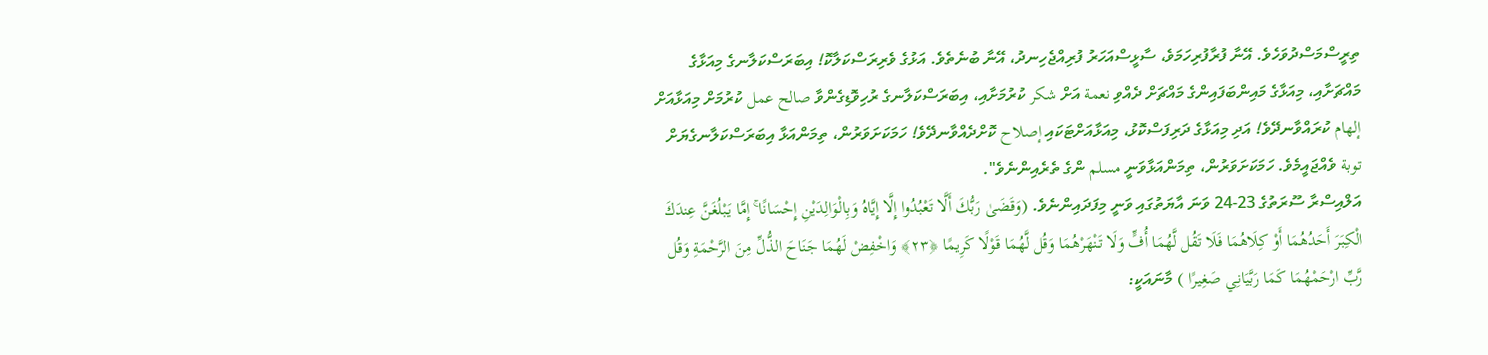ތިރީސްމަސްދުވަހެވެ. އޭނާ ފުރާފުރިހަމަވެ، ސާޅީސްއަހަރު ފުރިއްޖެހިނދު، އޭނާ ބުނެތެވެ. އަޅުގެ ވެރިރަސްކަލާކޮ! އިބަރަސްކަލާނގެ މިއަޅާގެ މައްޗަށާއި، މިއަޅާގެ މައިންބަފައިންގެ މައްޗަށް ދެއްވި نعمة އަށް شكر ކުރުމަށާއި، އިބަރަސްކަލާނގެ ރުހިވޮޑިގެންވާ صالح عمل ކުރުމަށް މިއަޅާއަށް إلهام ކުރައްވާނދޭވެ! އަދި މިއަޅާގެ ދަރިފަސްކޮޅު، މިއަޅާއަށްޓަކައި إصلاح ކޮށްދެއްވާނދޭވެ! ހަމަކަށަވަރުން، ތިމަންއަޅާ އިބަރަސްކަލާނގެޔަށް توبة ވެއްޖައީމެވެ. ހަމަކަށަވަރުން، ތިމަންއަޅާވަނީ مسلم ންގެ ތެރެއިންނެވެ".
އަލްއިސްރާ ސޫރަތުގެ 23-24 ވަނަ އާޔަތުގައި ވަނީ މިފަދައިންނެވެ. (وَقَضَىٰ رَبُّكَ أَلَّا تَعْبُدُوا إِلَّا إِيَّاهُ وَبِالْوَالِدَيْنِ إِحْسَانًا ۚ إِمَّا يَبْلُغَنَّ عِندَكَ الْكِبَرَ أَحَدُهُمَا أَوْ كِلَاهُمَا فَلَا تَقُل لَّهُمَا أُفٍّ وَلَا تَنْهَرْهُمَا وَقُل لَّهُمَا قَوْلًا كَرِيمًا ﴿٢٣﴾ وَاخْفِضْ لَهُمَا جَنَاحَ الذُّلِّ مِنَ الرَّحْمَةِ وَقُل رَّبِّ ارْحَمْهُمَا كَمَا رَبَّيَانِي صَغِيرًا ) މާނައަކީ: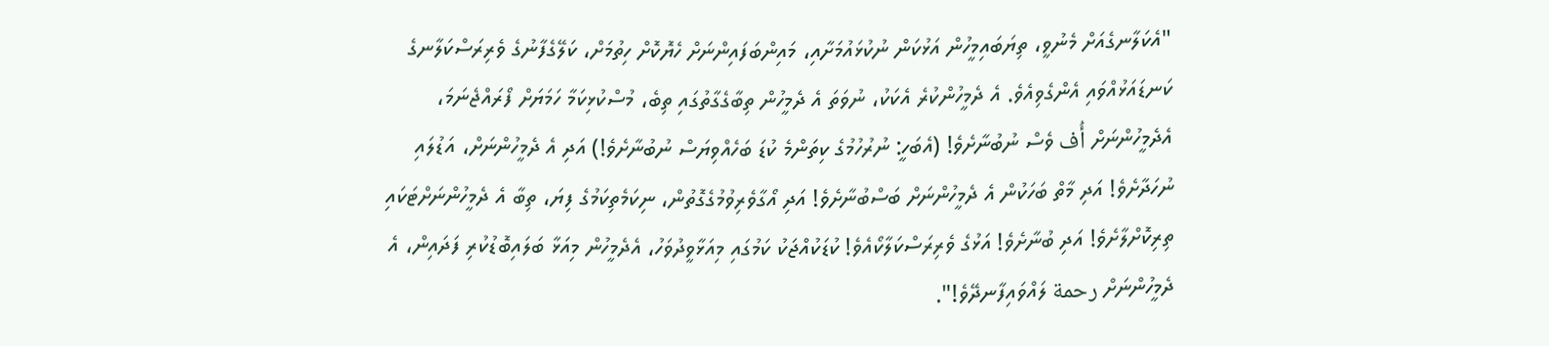"އެކަލާނގެއަށް މެނުވީ، ތިޔަބައިމީހުން އަޅުކަން ނުކުޅައުމަށާއި، މައިންބަފައިންނަށް ހެޔޮކޮށް ހިތުމަށް، ކަލޭގެފާނުގެ ވެރިރަސްކަލާނގެ ކަނޑައަޅުއްވައި އެންގެވިއެވެ. އެ ދެމީހުންކުރެ އެކަކު، ނުވަތަ އެ ދެމީހުން ތިބާގެގާތުގައި ތިބެ، މުސްކުޅިކަމާ ހަމަޔަށް ފޯރައްޖެނަމަ، އެދެމީހުންނަށް أُف ވެސް ނުބުނާށެވެ! (އެބަހީ: ނުރުހުމުގެ ކިތަންމެ ކުޑަ ބަހެއްވިޔަސް ނުބުނާށެވެ!) އަދި އެ ދެމީހުންނަށް، އަޑުލައި ނުހަދާށެވެ! އަދި މާތް ބަހަކުން އެ ދެމީހުންނަށް ބަސްބުނާށެވެ! އަދި އޯގާވެރިވުމުގެގޮތުން، ނިކަމެތިކަމުގެ ފިޔަ، ތިބާ އެ ދެމީހުންނަށްޓަކައި ތިރިކޮށްލާށެވެ! އަދި ބުނާށެވެ! އަޅުގެ ވެރިރަސްކަލާކޯއެވެ! ކުޑަކުއްޖަކު ކަމުގައި މިއަޅާވީދުވަހު، އެދެމީހުން މިއަޅާ ބަލައިބޮޑުކުރި ފަދައިން، އެ ދެމީހުންނަށް رحمة ލައްވައިފާނދޭވެ!".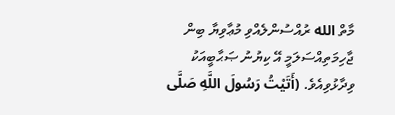މާތް الله ރުއްސުންލެއްވި މުޢާވިޔާ ބިން ޖާހިމަތިއްސަލަމީ އޭ ކިޔުނު ޞަޙާބީއަކު ވިދާޅުވިއެވެ. (أَتَيْتُ رَسُولَ اللَّهِ صَلَّى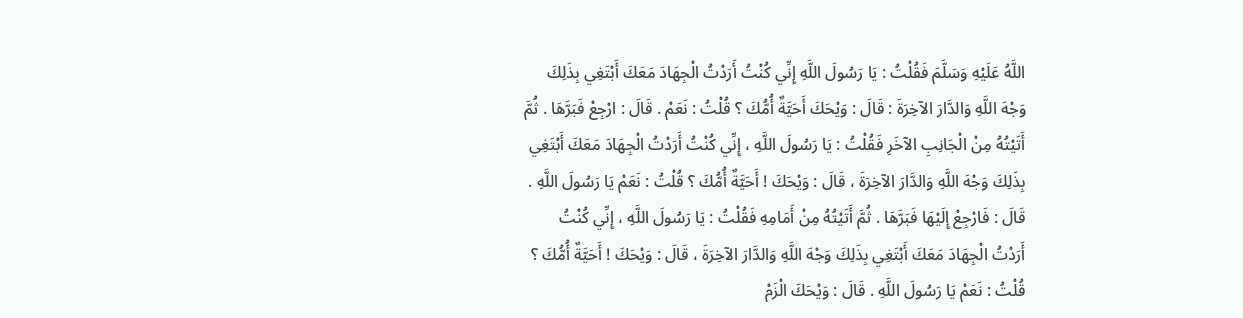اللَّهُ عَلَيْهِ وَسَلَّمَ فَقُلْتُ : يَا رَسُولَ اللَّهِ إِنِّي كُنْتُ أَرَدْتُ الْجِهَادَ مَعَكَ أَبْتَغِي بِذَلِكَ وَجْهَ اللَّهِ وَالدَّارَ الآخِرَةَ : قَالَ : وَيْحَكَ أَحَيَّةٌ أُمُّكَ ؟ قُلْتُ : نَعَمْ . قَالَ : ارْجِعْ فَبَرَّهَا . ثُمَّ أَتَيْتُهُ مِنْ الْجَانِبِ الآخَرِ فَقُلْتُ : يَا رَسُولَ اللَّهِ ، إِنِّي كُنْتُ أَرَدْتُ الْجِهَادَ مَعَكَ أَبْتَغِي بِذَلِكَ وَجْهَ اللَّهِ وَالدَّارَ الآخِرَةَ ، قَالَ : وَيْحَكَ ! أَحَيَّةٌ أُمُّكَ ؟ قُلْتُ : نَعَمْ يَا رَسُولَ اللَّهِ . قَالَ : فَارْجِعْ إِلَيْهَا فَبَرَّهَا . ثُمَّ أَتَيْتُهُ مِنْ أَمَامِهِ فَقُلْتُ : يَا رَسُولَ اللَّهِ ، إِنِّي كُنْتُ أَرَدْتُ الْجِهَادَ مَعَكَ أَبْتَغِي بِذَلِكَ وَجْهَ اللَّهِ وَالدَّارَ الآخِرَةَ ، قَالَ : وَيْحَكَ ! أَحَيَّةٌ أُمُّكَ ؟ قُلْتُ : نَعَمْ يَا رَسُولَ اللَّهِ . قَالَ : وَيْحَكَ الْزَمْ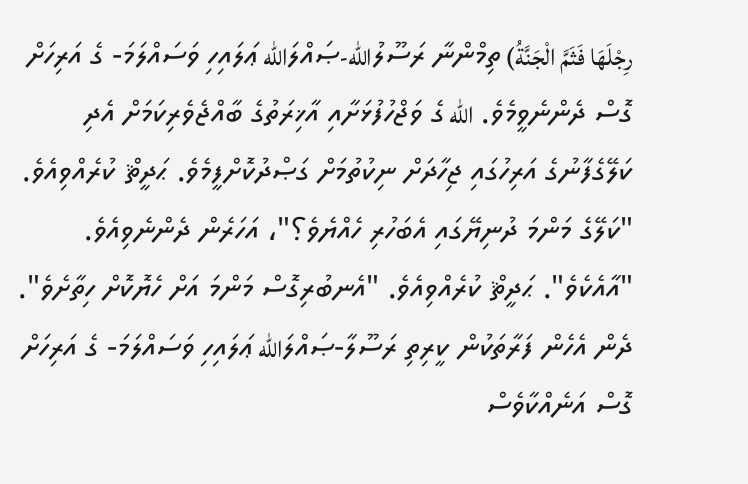رِجْلَهَا فَثَمَّ الْجَنَّةُ) ތިމްންނާ ރަސޫލުالله-ޞައްލަالله ޢަލައިހި ވަސައްލަމަ- ގެ އަރިހަށް ގޮސް ދެންނެވީމެވެ. الله ގެ ވަޖްހުފުޅަށާއި އާޚިރަތުގެ ބާއްޖެވެރިކަމަށް އެދި ކަލޭގެފާނުގެ އަރިހުގައި ޖިހާދަށް ނިކުތުމަށް ގަޞްދުކޮށްފީމެވެ. ޙަދީޘް ކުރެއްވިއެވެ. "ކަލޭގެ މަންމަ ދުނިޔޭގައި އެބަހުރި ހެއްޔެވެ؟"، އަހަރެން ދެންނެވިއެވެ. "އާއެކެވެ". ޙަދީޘް ކުރެއްވިއެވެ. "އެނބުރިގޮސް މަންމަ އަށް ހެޔޮކޮށް ހިތާށެވެ". ދެން އެހެން ފަރާތަކުން ކީރިތި ރަސޫލާ-ޞައްލަالله ޢަލައިހި ވަސައްލަމަ- ގެ އަރިހަށް ގޮސް އަނެއްކާވެސް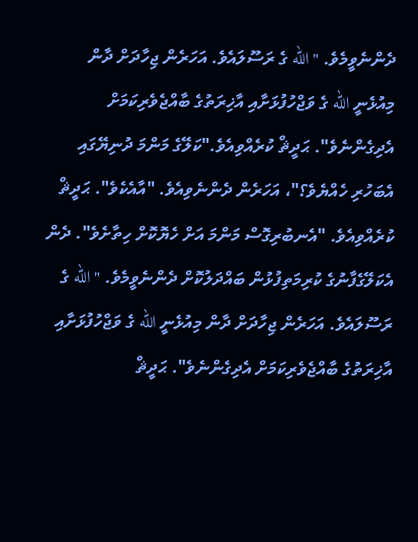ދެންނެވީމެވެ. "الله ގެ ރަސޫލައެވެ. އަހަރެން ޖިހާދަށް ދާން މިއުޅެނީ الله ގެ ވަޖްހުފުޅަށާއި އާޚިރަތުގެ ބާއްޖެވެރިކަމަށް އެދިގެންނެވެ". ޙަދީޘް ކުރެއްވިއެވެ."ކަލޭގެ މަންމަ ދުނިޔޭގައި އެބަހުރި ހެއްޔެވެ؟"، އަހަރެން ދެންނެވިއެވެ. "އާއެކެވެ". ޙަދީޘް ކުރެއްވިއެވެ. "އެނބުރިގޮސް މަންމަ އަށް ހެޔޮކޮށް ހިތާށެވެ". ދެން އެކަލޭގެފާނުގެ ކުރިމަތިފުޅުން ބައްދަލުކޮށް ދެންނެވީމެވެ. "الله ގެ ރަސޫލައެވެ. އަހަރެން ޖިހާދަށް ދާން މިއުޅެނީ الله ގެ ވަޖްހުފުޅަށާއި އާޚިރަތުގެ ބާއްޖެވެރިކަމަށް އެދިގެންނެވެ". ޙަދީޘް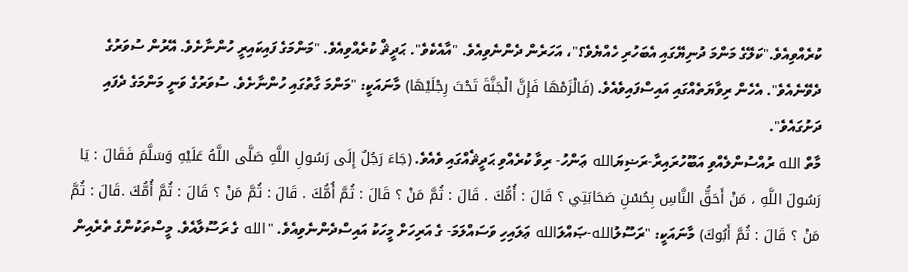ކުރެއްވިއެވެ."ކަލޭގެ މަންމަ ދުނިޔޭގައި އެބަހުރި ހެއްޔެވެ؟"، އަހަރެން ދެންނެވިއެވެ. "އާއެކެވެ". ޙަދީޘް ކުރެއްވިއެވެ. "މަންމަގެ ފައިކައިރީ ހުންނާށެވެ. އޭރުން ސުވަރުގެ ދެވޭނެއެވެ". އެހެން ރިވާޔަތެއްގައި އައިސްފައިވެއެވެ. (فَالْزَمْهَا فَإِنَّ الْجَنَّةَ تَحْتَ رِجْلَيْهَا) މާނައަކީ: "މަންމަ ގާތުގައި ހުންނާށެވެ. ސުވަރުގެ ވަނީ މަންމަގެ ދެފައި ދަށުގައެވެ".
މާތް الله ރުއްސުންލެއްވި އަބޫހުރައިރާ-ރަޟިޔަالله ޢަންހު- ރިވާ ކުރެއްވި ޙަދީޘެއްގައި ވެއެވެ. (جَاءَ رَجُلٌ إِلَى رَسُولِ اللَّهِ صَلَّى اللَّهُ عَلَيْهِ وَسَلَّمَ فَقَالَ : يَا رَسُولَ اللَّهِ ، مَنْ أَحَقُّ النَّاسِ بِحُسْنِ صَحَابَتِي ؟ قَالَ : أُمُّكَ . قَالَ : ثُمَّ مَنْ ؟ قَالَ : ثُمَّ أُمُّكَ . قَالَ : ثُمَّ مَنْ ؟ قَالَ : ثُمَّ أُمُّكَ .قَالَ : ثُمَّ مَنْ ؟ قَالَ : ثُمَّ أَبُوكَ) މާނައަކީ: "ރަސޫލުالله-ޞައްލަالله ޢަލައިހި ވަސައްލަމަ- ގެ އަރިހަށް މީހަކު އައިސްދެންނެވިއެވެ. "الله ގެ ރަސޫލާއެވެ. މީސްތަކުންގެ ތެރެއިން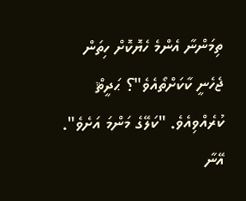ތިމަންނާ އެންމެ ހެޔޮކޮށް ހިތަން ޖެހެނީ ކާކަށްތޯއެވެ"؟ ޙަދީޘް ކުރެއްވިއެވެ. "ކަލޭގެ މަންމަ އަށެވެ". އޭނާ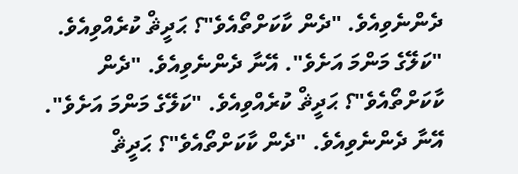ދެންނެވިއެވެ. "ދެން ކާކަށްތޯއެވެ"؟ ޙަދީޘް ކުރެއްވިއެވެ. "ކަލޭގެ މަންމަ އަށެވެ". އޭނާ ދެންނެވިއެވެ. "ދެން ކާކަށްތޯއެވެ"؟ ޙަދީޘް ކުރެއްވިއެވެ. "ކަލޭގެ މަންމަ އަށެވެ". އޭނާ ދެންނެވިއެވެ. "ދެން ކާކަށްތޯއެވެ"؟ ޙަދީޘް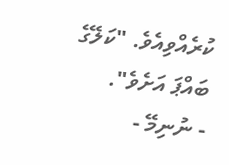ކުރެއްވިއެވެ. "ކަލޭގެ ބައްޕަ އަށެވެ".
- ނުނިމޭ -